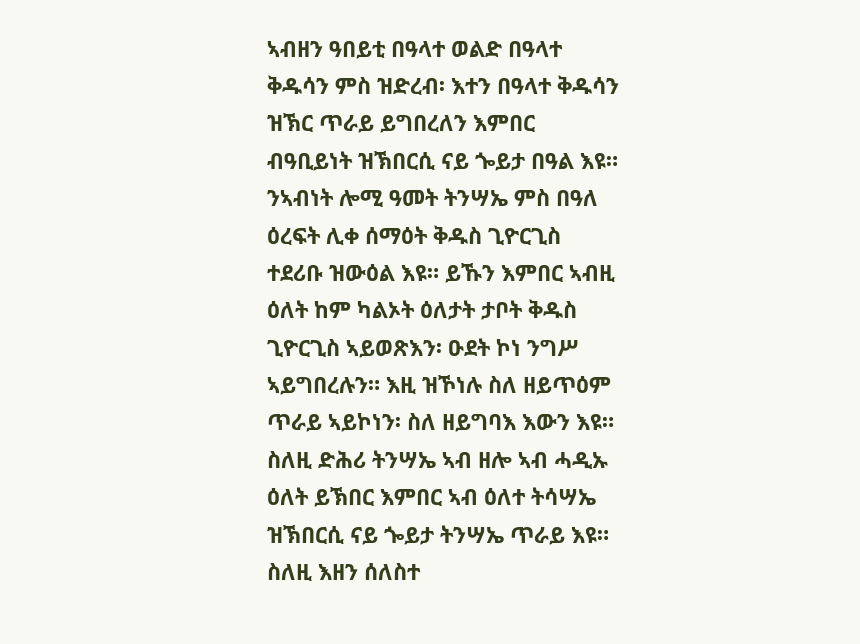ኣብዘን ዓበይቲ በዓላተ ወልድ በዓላተ ቅዱሳን ምስ ዝድረብ፡ እተን በዓላተ ቅዱሳን ዝኽር ጥራይ ይግበረለን እምበር ብዓቢይነት ዝኽበርሲ ናይ ጐይታ በዓል እዩ። ንኣብነት ሎሚ ዓመት ትንሣኤ ምስ በዓለ ዕረፍት ሊቀ ሰማዕት ቅዱስ ጊዮርጊስ ተደሪቡ ዝውዕል እዩ። ይኹን እምበር ኣብዚ ዕለት ከም ካልኦት ዕለታት ታቦት ቅዱስ ጊዮርጊስ ኣይወጽእን፡ ዑደት ኮነ ንግሥ ኣይግበረሉን። እዚ ዝኾነሉ ስለ ዘይጥዕም ጥራይ ኣይኮነን፡ ስለ ዘይግባእ እውን እዩ። ስለዚ ድሕሪ ትንሣኤ ኣብ ዘሎ ኣብ ሓዲኡ ዕለት ይኽበር እምበር ኣብ ዕለተ ትሳሣኤ ዝኽበርሲ ናይ ጐይታ ትንሣኤ ጥራይ እዩ። ስለዚ እዘን ሰለስተ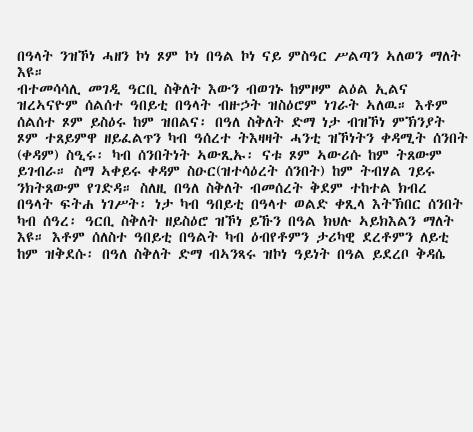በዓላት ንዝኾነ ሓዘን ኮነ ጾም ኮነ በዓል ኮነ ናይ ምስዓር ሥልጣን ኣለወን ማለት እዩ።
ብተመሳሳሊ መገዲ ዓርቢ ስቅለት እውን ብወገኑ ከምዞም ልዕል ኢልና ዝረኣናዮም ሰልሰተ ዓበይቲ በዓላት ብዙኃት ዝስዕሮም ነገራት ኣለዉ። እቶም ሰልሰተ ጾም ይስዕሩ ከም ዝበልና፡ በዓለ ስቅለት ድማ ነታ ብዝኾነ ምኽንያት ጾም ተጸይምዋ ዘይፈልጥን ካብ ዓሰረተ ትእዛዛት ሓንቲ ዝኾነትን ቀዳሚት ሰንበት (ቀዳም) ስዒሩ፡ ካብ ሰንበትነት ኣውጺኡ፡ ናቱ ጾም ኣውሪሱ ከም ትጸውም ይገብራ። ስማ ኣቀይሩ ቀዳም ስዑር(ዝተሳዕረት ሰንበት) ከም ትብሃል ገይሩ ንክትጸውም የገድዳ። ስለዚ በዓለ ስቅለት ብመሰረት ቅደም ተከተል ክብረ በዓላት ፍትሐ ነገሥት፡ ነታ ካብ ዓበይቲ በዓላተ ወልድ ቀጺላ እትኽበር ሰንበት ካብ ሰዓረ፡ ዓርቢ ስቅለት ዘይስዕሮ ዝኾነ ይኹን በዓል ክህሉ ኣይክእልን ማለት እዩ። እቶም ሰለስተ ዓበይቲ በዓልት ካብ ዕብየቶምን ታሪካዊ ደረቶምን ለይቲ ከም ዝቅደሱ፡ በዓለ ስቅለት ድማ ብኣንጻሩ ዝኮነ ዓይነት በዓል ይደረቦ ቅዳሴ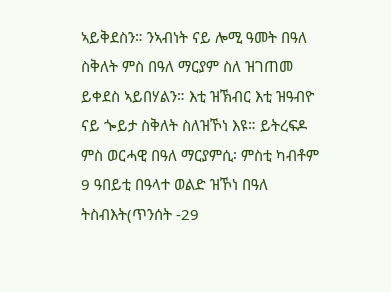ኣይቅደስን። ንኣብነት ናይ ሎሚ ዓመት በዓለ ስቅለት ምስ በዓለ ማርያም ስለ ዝገጠመ ይቀደስ ኣይበሃልን። እቲ ዝኽብር እቲ ዝዓብዮ ናይ ጐይታ ስቅለት ስለዝኾነ እዩ። ይትረፍዶ ምስ ወርሓዊ በዓለ ማርያምሲ፡ ምስቲ ካብቶም 9 ዓበይቲ በዓላተ ወልድ ዝኾነ በዓለ ትስብእት(ጥንሰት -29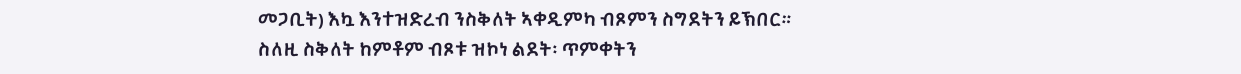መጋቢት) እኳ እንተዝድረብ ንስቅለት ኣቀዲምካ ብጾምን ስግደትን ይኽበር። ስለዚ ስቅለት ከምቶም ብጾቱ ዝኮነ ልደት፡ ጥምቀትን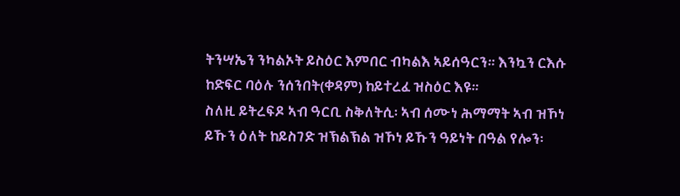ትንሣኤን ንካልኦት ይስዕር እምበር ብካልእ ኣይሰዓርን። እንኳን ርእሱ ከድፍር ባዕሉ ንሰንበት(ቀዳም) ከይተረፈ ዝስዕር እዩ።
ስለዚ ይትረፍዶ ኣብ ዓርቢ ስቅለትሲ፡ ኣብ ሰሙነ ሕማማት ኣብ ዝኾነ ይኹን ዕለት ከይስገድ ዝኽልኽል ዝኾነ ይኹን ዓይነት በዓል የሎን፡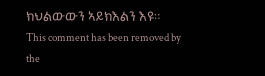ክህልውውን ኣይክእልን እዩ።
This comment has been removed by the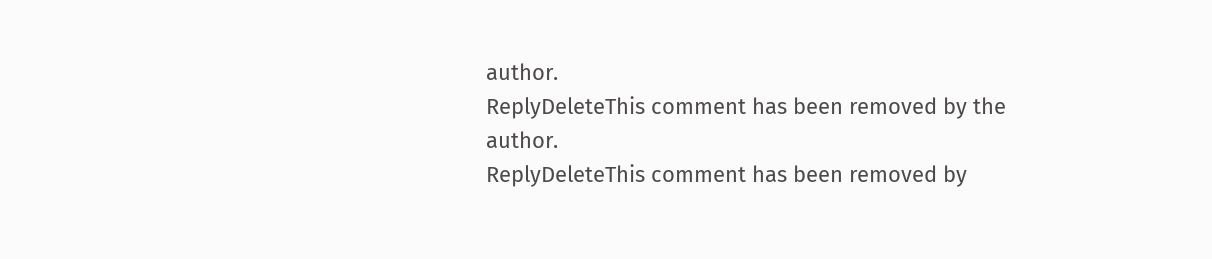author.
ReplyDeleteThis comment has been removed by the author.
ReplyDeleteThis comment has been removed by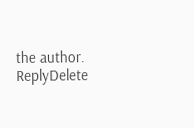the author.
ReplyDelete